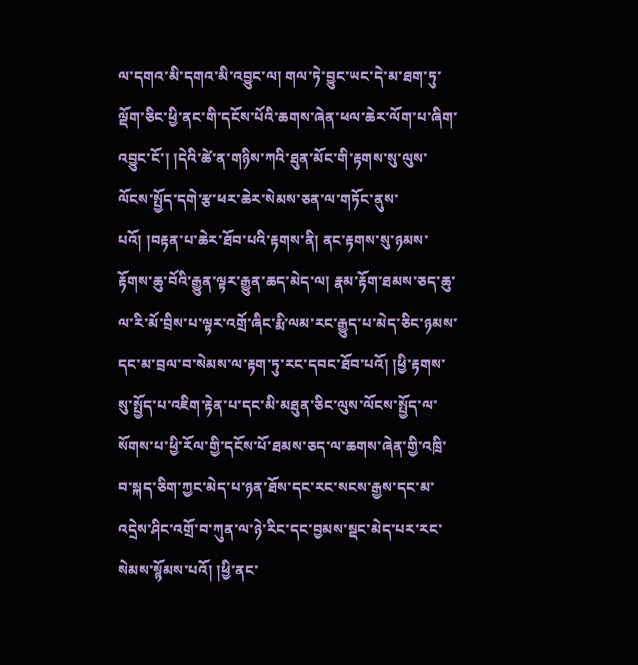ལ་དགའ་མི་དགའ་མི་འབྱུང་ལ། གལ་ཏེ་བྱུང་ཡང་དེ་མ་ཐག་ཏུ་ལྡོག་ཅིང་ཕྱི་ནང་གི་དངོས་པོའི་ཆགས་ཞེན་ཕལ་ཆེར་ལོག་པ་ཞིག་འབྱུང་ངོ་། །དེའི་ཚེ་ན་གཉིས་ཀའི་ཐུན་མོང་གི་རྟགས་སུ་ལུས་ལོངས་སྤྱོད་དགེ་རྩ་ཕར་ཆེར་སེམས་ཅན་ལ་གཏོང་ནུས་པའོ། །བརྟན་པ་ཆེར་ཐོབ་པའི་རྟགས་ནི། ནང་རྟགས་སུ་ཉམས་རྟོགས་ཆུ་བོའི་རྒྱུན་ལྟར་རྒྱུན་ཆད་མེད་ལ། རྣམ་རྟོག་ཐམས་ཅད་ཆུ་ལ་རི་མོ་བྲིས་པ་ལྟར་འགྲོ་ཞིང་རྨི་ལམ་རང་རྒྱུད་པ་མེད་ཅིང་ཉམས་དང་མ་བྲལ་བ་སེམས་ལ་རྟག་ཏུ་རང་དབང་ཐོབ་པའོ། །ཕྱི་རྟགས་སུ་སྤྱོད་པ་འཇིག་རྟེན་པ་དང་མི་མཐུན་ཅིང་ལུས་ལོངས་སྤྱོད་ལ་སོགས་པ་ཕྱི་རོལ་གྱི་དངོས་པོ་ཐམས་ཅད་ལ་ཆགས་ཞེན་གྱི་འཁྲི་བ་སྐད་ཅིག་ཀྱང་མེད་པ་ཉན་ཐོས་དང་རང་སངས་རྒྱས་དང་མ་འདྲེས་ཤིང་འགྲོ་བ་ཀུན་ལ་ཉེ་རིང་དང་བྱམས་སྡང་མེད་པར་རང་སེམས་སྙོམས་པའོ། །ཕྱི་ནང་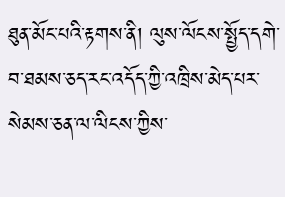ཐུན་མོང་པའི་རྟགས་ནི། ལུས་ལོངས་སྤྱོད་དགེ་བ་ཐམས་ཅད་རང་འདོད་ཀྱི་འཁྲིས་མེད་པར་སེམས་ཅན་ལ་ལིངས་ཀྱིས་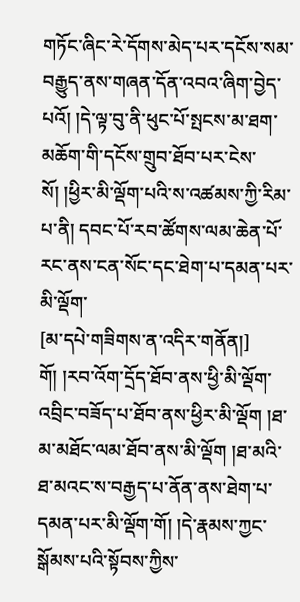གཏོང་ཞིང་རེ་དོགས་མེད་པར་དངོས་སམ་བརྒྱུད་ནས་གཞན་དོན་འབའ་ཞིག་བྱེད་པའོ། །དེ་ལྟ་བུ་ནི་ཕུང་པོ་སྤངས་མ་ཐག་མཆོག་གི་དངོས་གྲུབ་ཐོབ་པར་ངེས་སོ། །ཕྱིར་མི་ལྡོག་པའི་ས་འཚམས་ཀྱི་རིམ་པ་ནི། དབང་པོ་རབ་ཚོགས་ལམ་ཆེན་པོ་རང་ནས་ངན་སོང་དང་ཐེག་པ་དམན་པར་མི་ལྡོག་
[མ་དཔེ་གཟིགས་ན་འདིར་གནོན།]
གོ། །རབ་འོག་དྲོད་ཐོབ་ནས་ཕྱི་མི་ལྡོག་འབྲིང་བཟོད་པ་ཐོབ་ནས་ཕྱིར་མི་ལྡོག །ཐ་མ་མཐོང་ལམ་ཐོབ་ནས་མི་ལྡོག །ཐ་མའི་ཐ་མའང་ས་བརྒྱད་པ་ནོན་ནས་ཐེག་པ་དམན་པར་མི་ལྡོག་གོ། །དེ་རྣམས་ཀྱང་སྒོམས་པའི་སྟོབས་ཀྱིས་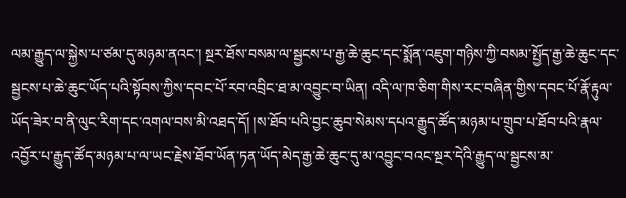ལམ་རྒྱུད་ལ་སྐྱེས་པ་ཙམ་དུ་མཉམ་ནའང་། སྔར་ཐོས་བསམ་ལ་སྦྱངས་པ་རྒྱ་ཆེ་ཆུང་དང་སྨོན་འཇུག་གཉིས་ཀྱི་བསམ་སྤྱོད་རྒྱ་ཆེ་ཆུང་དང་སྦྱངས་པ་ཆེ་ཆུང་ཡོད་པའི་སྟོབས་ཀྱིས་དབང་པོ་རབ་འབྲིང་ཐ་མ་འབྱུང་བ་ཡིན། འདི་ལ་ཁ་ཅིག་གིས་རང་བཞིན་གྱིས་དབང་པོ་རྣོ་རྟུལ་ཡོད་ཟེར་བ་ནི་ལུང་རིག་དང་འགལ་བས་མི་འཐད་དོ། །ས་ཐོབ་པའི་བྱང་ཆུབ་སེམས་དཔའ་རྒྱུད་ཚོད་མཉམ་པ་གྲུབ་པ་ཐོབ་པའི་རྣལ་འབྱོར་པ་རྒྱུད་ཚོད་མཉམ་པ་ལ་ཡང་རྗེས་ཐོབ་ཡོན་ཏན་ཡོད་མེད་རྒྱ་ཆེ་ཆུང་དུ་མ་འབྱུང་བའང་སྔར་དེའི་རྒྱུད་ལ་སྦྱངས་མ་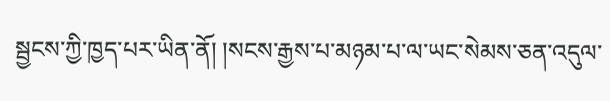སྦྱངས་ཀྱི་ཁྱད་པར་ཡིན་ནོ། །སངས་རྒྱས་པ་མཉམ་པ་ལ་ཡང་སེམས་ཅན་འདུལ་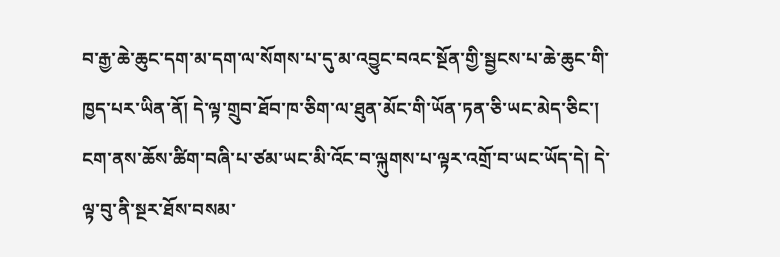བ་རྒྱ་ཆེ་ཆུང་དག་མ་དག་ལ་སོགས་པ་དུ་མ་འབྱུང་བའང་སྔོན་གྱི་སྦྱངས་པ་ཆེ་ཆུང་གི་ཁྱད་པར་ཡིན་ནོ། དེ་ལྟ་གྲུབ་ཐོབ་ཁ་ཅིག་ལ་ཐུན་མོང་གི་ཡོན་ཏན་ཅི་ཡང་མེད་ཅིང་། ངག་ནས་ཆོས་ཚིག་བཞི་པ་ཙམ་ཡང་མི་འོང་བ་ལྐུགས་པ་ལྟར་འགྲོ་བ་ཡང་ཡོད་དེ། དེ་ལྟ་བུ་ནི་སྔར་ཐོས་བསམ་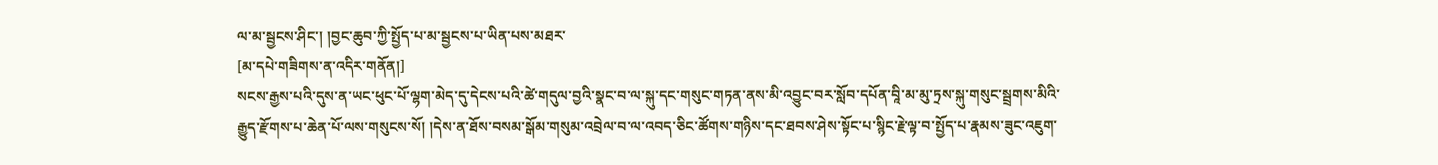ལ་མ་སྦྱངས་ཤིང་། །བྱང་ཆུབ་ཀྱི་སྤྱོད་པ་མ་སྦྱངས་པ་ཡིན་པས་མཐར་
[མ་དཔེ་གཟིགས་ན་འདིར་གནོན།]
སངས་རྒྱས་པའི་དུས་ན་ཡང་ཕུང་པོ་ལྷག་མེད་དུ་དེངས་པའི་ཚེ་གདུལ་བྱའི་སྣང་བ་ལ་སྐུ་དང་གསུང་གཏན་ནས་མི་འབྱུང་བར་སློབ་དཔོན་བཱི་མ་མུ་ཏྲས་སྐུ་གསུང་སྦྲགས་མིའི་རྒྱུད་རྫོགས་པ་ཆེན་པོ་ལས་གསུངས་སོ། །དེས་ན་ཐོས་བསམ་སྒོམ་གསུམ་འབྲེལ་བ་ལ་འབད་ཅིང་ཚོགས་གཉིས་དང་ཐབས་ཤེས་སྟོང་པ་སྙིང་རྗེ་ལྟ་བ་སྤྱོད་པ་རྣམས་ཟུང་འཇུག་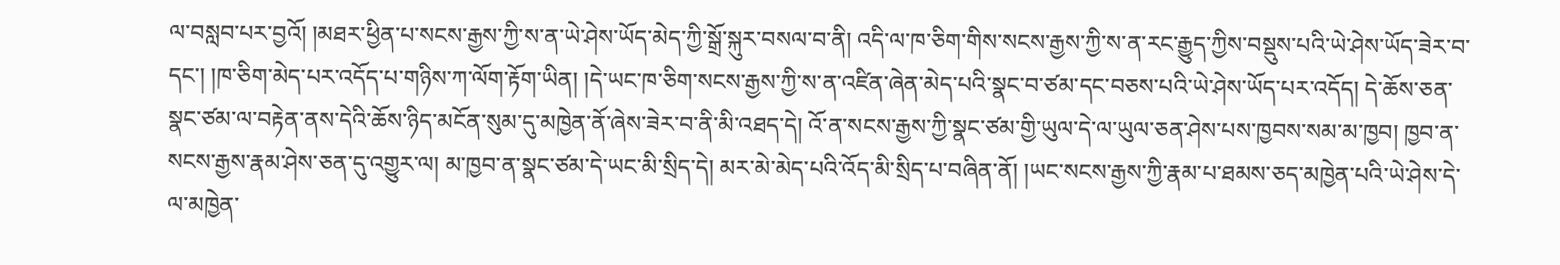ལ་བསླབ་པར་བྱའོ། །མཐར་ཕྱིན་པ་སངས་རྒྱས་ཀྱི་ས་ན་ཡེ་ཤེས་ཡོད་མེད་ཀྱི་སྒྲོ་སྐུར་བསལ་བ་ནི། འདི་ལ་ཁ་ཅིག་གིས་སངས་རྒྱས་ཀྱི་ས་ན་རང་རྒྱུད་ཀྱིས་བསྡུས་པའི་ཡེ་ཤེས་ཡོད་ཟེར་བ་དང་། །ཁ་ཅིག་མེད་པར་འདོད་པ་གཉིས་ཀ་ལོག་རྟོག་ཡིན། །དེ་ཡང་ཁ་ཅིག་སངས་རྒྱས་ཀྱི་ས་ན་འཛིན་ཞེན་མེད་པའི་སྣང་བ་ཙམ་དང་བཅས་པའི་ཡེ་ཤེས་ཡོད་པར་འདོད། དེ་ཆོས་ཅན་སྣང་ཙམ་ལ་བརྟེན་ནས་དེའི་ཆོས་ཉིད་མངོན་སུམ་དུ་མཁྱེན་ནོ་ཞེས་ཟེར་བ་ནི་མི་འཐད་དེ། འོ་ན་སངས་རྒྱས་ཀྱི་སྣང་ཙམ་གྱི་ཡུལ་དེ་ལ་ཡུལ་ཅན་ཤེས་པས་ཁྱབས་སམ་མ་ཁྱབ། ཁྱབ་ན་སངས་རྒྱས་རྣམ་ཤེས་ཅན་དུ་འགྱུར་ལ། མ་ཁྱབ་ན་སྣང་ཙམ་དེ་ཡང་མི་སྲིད་དེ། མར་མེ་མེད་པའི་འོད་མི་སྲིད་པ་བཞིན་ནོ། །ཡང་སངས་རྒྱས་ཀྱི་རྣམ་པ་ཐམས་ཅད་མཁྱེན་པའི་ཡེ་ཤེས་དེ་ལ་མཁྱེན་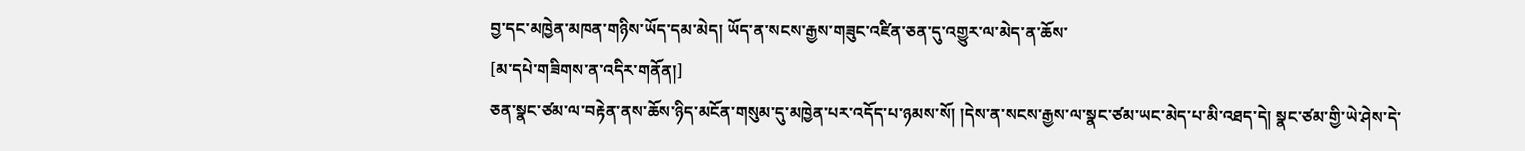བྱ་དང་མཁྱེན་མཁན་གཉིས་ཡོད་དམ་མེད། ཡོད་ན་སངས་རྒྱས་གཟུང་འཛིན་ཅན་དུ་འགྱུར་ལ་མེད་ན་ཆོས་
[མ་དཔེ་གཟིགས་ན་འདིར་གནོན།]
ཅན་སྣང་ཙམ་ལ་བརྟེན་ནས་ཆོས་ཉིད་མངོན་གསུམ་དུ་མཁྱེན་པར་འདོད་པ་ཉམས་སོ། །དེས་ན་སངས་རྒྱས་ལ་སྣང་ཙམ་ཡང་མེད་པ་མི་འཐད་དེ། སྣང་ཙམ་གྱི་ཡེ་ཤེས་དེ་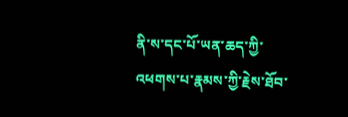ནི་ས་དང་པོ་ཡན་ཆད་ཀྱི་འཕགས་པ་རྣམས་ཀྱི་རྗེས་ཐོབ་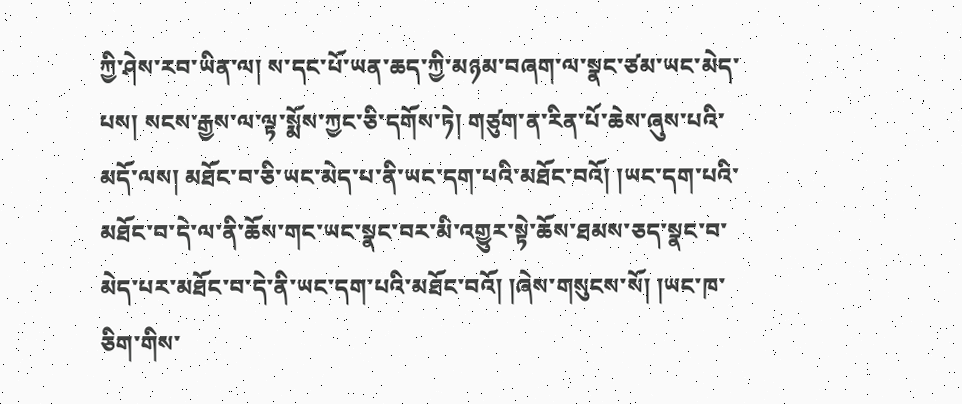ཀྱི་ཤེས་རབ་ཡིན་ལ། ས་དང་པོ་ཡན་ཆད་ཀྱི་མཉམ་བཞག་ལ་སྣང་ཙམ་ཡང་མེད་པས། སངས་རྒྱས་ལ་ལྟ་སྨོས་ཀྱང་ཅི་དགོས་ཏེ། གཙུག་ན་རིན་པོ་ཆེས་ཞུས་པའི་མདོ་ལས། མཐོང་བ་ཅི་ཡང་མེད་པ་ནི་ཡང་དག་པའི་མཐོང་བའོ། །ཡང་དག་པའི་མཐོང་བ་དེ་ལ་ནི་ཆོས་གང་ཡང་སྣང་བར་མི་འགྱུར་སྟེ་ཆོས་ཐམས་ཅད་སྣང་བ་མེད་པར་མཐོང་བ་དེ་ནི་ཡང་དག་པའི་མཐོང་བའོ། །ཞེས་གསུངས་སོ། །ཡང་ཁ་ཅིག་གིས་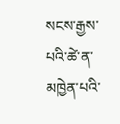སངས་རྒྱས་པའི་ཚེ་ན་མཁྱེན་པའི་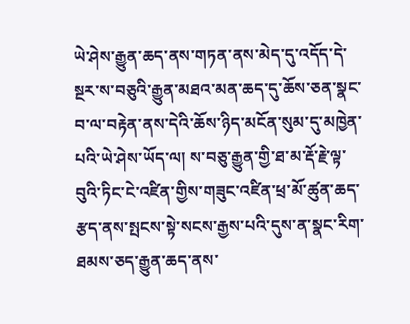ཡེ་ཤེས་རྒྱུན་ཆད་ནས་གཏན་ནས་མེད་དུ་འདོད་དེ་སྔར་ས་བཅུའི་རྒྱུན་མཐའ་མན་ཆད་དུ་ཆོས་ཅན་སྣང་བ་ལ་བརྟེན་ནས་དེའི་ཆོས་ཉིད་མངོན་སུམ་དུ་མཁྱེན་པའི་ཡེ་ཤེས་ཡོད་ལ། ས་བཅུ་རྒྱུན་གྱི་ཐ་མ་རྡོ་རྗེ་ལྟ་བུའི་ཏིང་ངེ་འཛིན་གྱིས་གཟུང་འཛིན་ཕྲ་མོ་ཚུན་ཆད་རྩད་ནས་སྤངས་སྟེ་སངས་རྒྱས་པའི་དུས་ན་སྣང་རིག་ཐམས་ཅད་རྒྱུན་ཆད་ནས་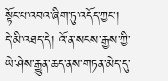སྟོང་པ་འབའ་ཞིག་ཏུ་འདོད་ཀྱང་། དེ་མི་འཐད་དེ། འོ་ན་སངས་རྒྱས་ཀྱི་ཡེ་ཤེས་རྒྱུན་ཆད་ནས་གཏན་མེད་དུ་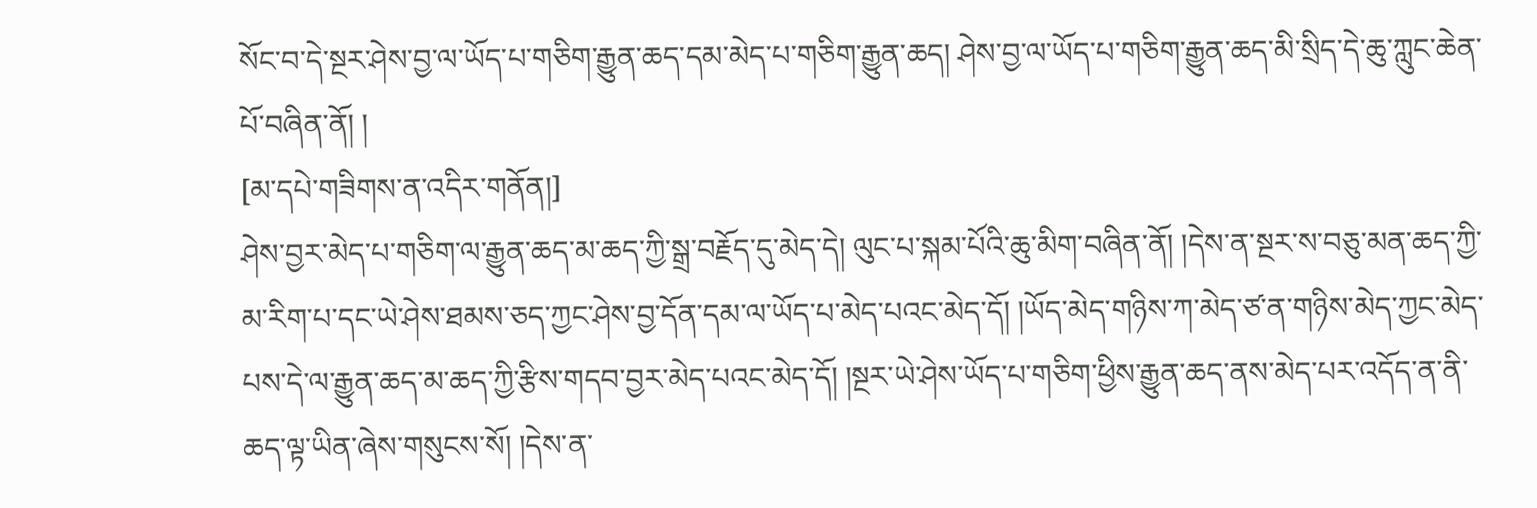སོང་བ་དེ་སྔར་ཤེས་བྱ་ལ་ཡོད་པ་གཅིག་རྒྱུན་ཆད་དམ་མེད་པ་གཅིག་རྒྱུན་ཆད། ཤེས་བྱ་ལ་ཡོད་པ་གཅིག་རྒྱུན་ཆད་མི་སྲིད་དེ་ཆུ་ཀླུང་ཆེན་པོ་བཞིན་ནོ། །
[མ་དཔེ་གཟིགས་ན་འདིར་གནོན།]
ཤེས་བྱར་མེད་པ་གཅིག་ལ་རྒྱུན་ཆད་མ་ཆད་ཀྱི་སྒྲ་བརྗོད་དུ་མེད་དེ། ལུང་པ་སྐམ་པོའི་ཆུ་མིག་བཞིན་ནོ། །དེས་ན་སྔར་ས་བཅུ་མན་ཆད་ཀྱི་མ་རིག་པ་དང་ཡེ་ཤེས་ཐམས་ཅད་ཀྱང་ཤེས་བྱ་དོན་དམ་ལ་ཡོད་པ་མེད་པའང་མེད་དོ། །ཡོད་མེད་གཉིས་ཀ་མེད་ཙ་ན་གཉིས་མེད་ཀྱང་མེད་པས་དེ་ལ་རྒྱུན་ཆད་མ་ཆད་ཀྱི་རྩིས་གདབ་བྱར་མེད་པའང་མེད་དོ། །སྔར་ཡེ་ཤེས་ཡོད་པ་གཅིག་ཕྱིས་རྒྱུན་ཆད་ནས་མེད་པར་འདོད་ན་ནི་ཆད་ལྟ་ཡིན་ཞེས་གསུངས་སོ། །དེས་ན་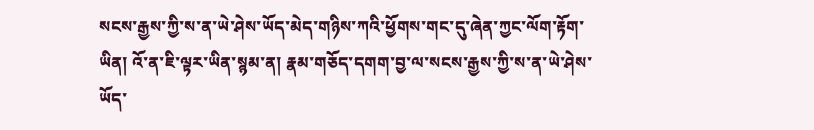སངས་རྒྱས་ཀྱི་ས་ན་ཡེ་ཤེས་ཡོད་མེད་གཉིས་ཀའི་ཕྱོགས་གང་དུ་ཞེན་ཀྱང་ལོག་རྟོག་ཡིན། འོ་ན་ཇི་ལྟར་ཡིན་སྙམ་ན། རྣམ་གཅོད་དགག་བྱ་ལ་སངས་རྒྱས་ཀྱི་ས་ན་ཡེ་ཤེས་ཡོད་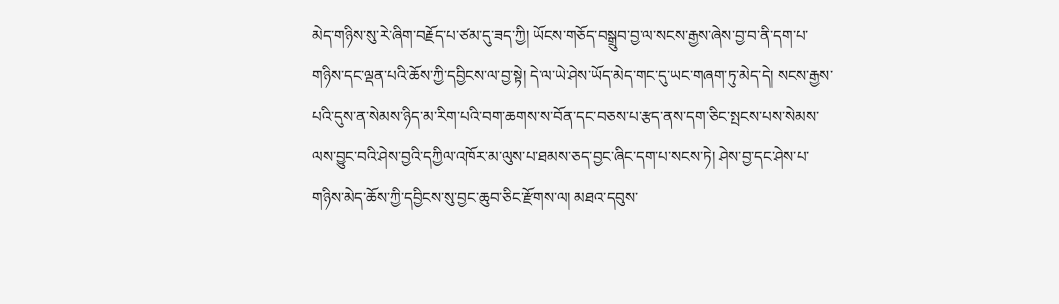མེད་གཉིས་སུ་རེ་ཞིག་བརྗོད་པ་ཙམ་དུ་ཟད་ཀྱི། ཡོངས་གཅོད་བསྒྲུབ་བྱ་ལ་སངས་རྒྱས་ཞེས་བྱ་བ་ནི་དག་པ་གཉིས་དང་ལྡན་པའི་ཆོས་ཀྱི་དབྱིངས་ལ་བྱ་སྟེ། དེ་ལ་ཡེ་ཤེས་ཡོད་མེད་གང་དུ་ཡང་གཞག་ཏུ་མེད་དེ། སངས་རྒྱས་པའི་དུས་ན་སེམས་ཉིད་མ་རིག་པའི་བག་ཆགས་ས་བོན་དང་བཅས་པ་རྩད་ནས་དག་ཅིང་སྤངས་པས་སེམས་ལས་བྱུང་བའི་ཤེས་བྱའི་དཀྱིལ་འཁོར་མ་ལུས་པ་ཐམས་ཅད་བྱང་ཞིང་དག་པ་སངས་ཏེ། ཤེས་བྱ་དང་ཤེས་པ་གཉིས་མེད་ཆོས་ཀྱི་དབྱིངས་སུ་བྱང་ཆུབ་ཅིང་རྫོགས་ལ། མཐའ་དབུས་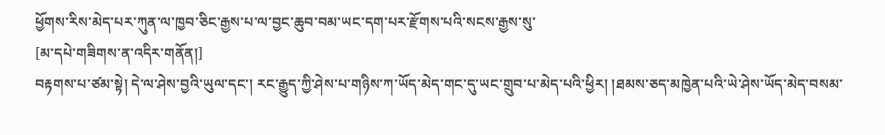ཕྱོགས་རིས་མེད་པར་ཀུན་ལ་ཁྱབ་ཅིང་རྒྱས་པ་ལ་བྱང་ཆུབ་བམ་ཡང་དག་པར་རྫོགས་པའི་སངས་རྒྱས་སུ་
[མ་དཔེ་གཟིགས་ན་འདིར་གནོན།]
བརྟགས་པ་ཙམ་སྟེ། དེ་ལ་ཤེས་བྱའི་ཡུལ་དང་། རང་རྒྱུད་ཀྱི་ཤེས་པ་གཉིས་ཀ་ཡོད་མེད་གང་དུ་ཡང་གྲུབ་པ་མེད་པའི་ཕྱིར། །ཐམས་ཅད་མཁྱེན་པའི་ཡེ་ཤེས་ཡོད་མེད་བསམ་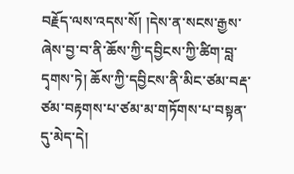བརྗོད་ལས་འདས་སོ། །དེས་ན་སངས་རྒྱས་ཞེས་བྱ་བ་ནི་ཆོས་ཀྱི་དབྱིངས་ཀྱི་ཚིག་བླ་དྭགས་ཏེ། ཆོས་ཀྱི་དབྱིངས་ནི་མིང་ཙམ་བརྡ་ཙམ་བརྟགས་པ་ཙམ་མ་གཏོགས་པ་བསྟན་དུ་མེད་དེ།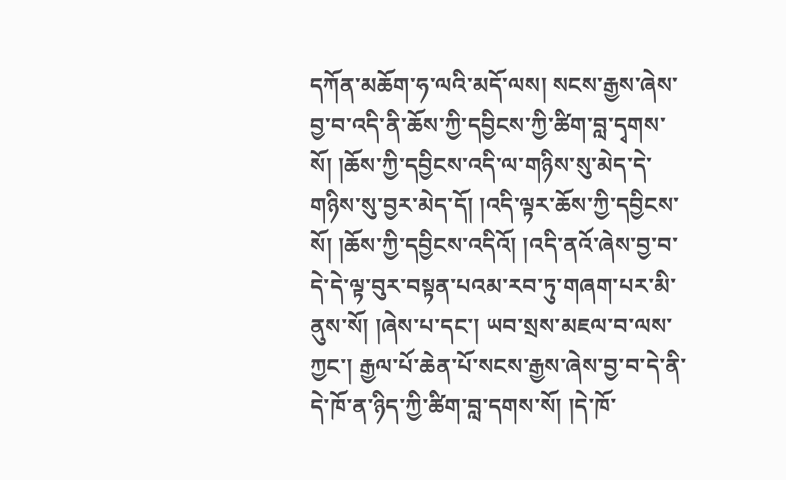དཀོན་མཆོག་ཧ་ལའི་མདོ་ལས། སངས་རྒྱས་ཞེས་བྱ་བ་འདི་ནི་ཆོས་ཀྱི་དབྱིངས་ཀྱི་ཚིག་བླ་དྭགས་སོ། །ཆོས་ཀྱི་དབྱིངས་འདི་ལ་གཉིས་སུ་མེད་དེ་གཉིས་སུ་བྱར་མེད་དོ། །འདི་ལྟར་ཆོས་ཀྱི་དབྱིངས་སོ། །ཆོས་ཀྱི་དབྱིངས་འདིའོ། །འདི་ནའོ་ཞེས་བྱ་བ་དེ་དེ་ལྟ་བུར་བསྟན་པའམ་རབ་ཏུ་གཞག་པར་མི་ནུས་སོ། །ཞེས་པ་དང་། ཡབ་སྲས་མཇལ་བ་ལས་ཀྱང་། རྒྱལ་པོ་ཆེན་པོ་སངས་རྒྱས་ཞེས་བྱ་བ་དེ་ནི་དེ་ཁོ་ན་ཉིད་ཀྱི་ཚིག་བླ་དགས་སོ། །དེ་ཁོ་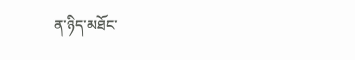ན་ཉིད་མཐོང་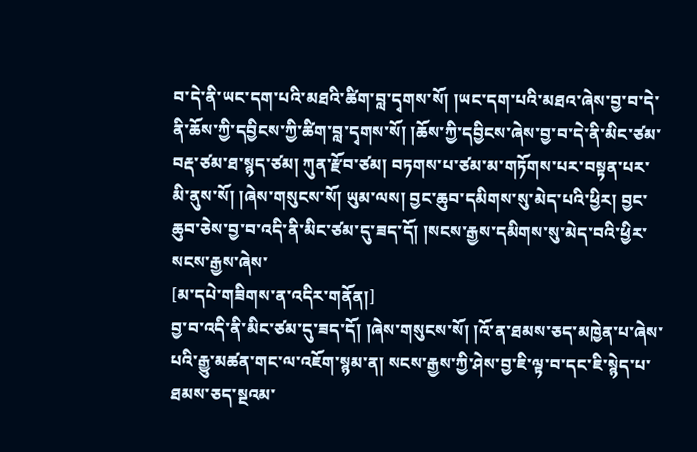བ་དེ་ནི་ཡང་དག་པའི་མཐའི་ཚིག་བླ་དྭགས་སོ། །ཡང་དག་པའི་མཐའ་ཞེས་བྱ་བ་དེ་ནི་ཆོས་ཀྱི་དབྱིངས་ཀྱི་ཚིག་བླ་དྭགས་སོ། །ཆོས་ཀྱི་དབྱིངས་ཞེས་བྱ་བ་དེ་ནི་མིང་ཙམ་བརྡ་ཙམ་ཐ་སྙད་ཙམ། ཀུན་རྫོབ་ཙམ། བཏགས་པ་ཙམ་མ་གཏོགས་པར་བསྟན་པར་མི་ནུས་སོ། །ཞེས་གསུངས་སོ། ཡུམ་ལས། བྱང་ཆུབ་དམིགས་སུ་མེད་པའི་ཕྱིར། བྱང་ཆུབ་ཅེས་བྱ་བ་འདི་ནི་མིང་ཙམ་དུ་ཟད་དོ། །སངས་རྒྱས་དམིགས་སུ་མེད་བའི་ཕྱིར་སངས་རྒྱས་ཞེས་
[མ་དཔེ་གཟིགས་ན་འདིར་གནོན།]
བྱ་བ་འདི་ནི་མིང་ཙམ་དུ་ཟད་དོ། །ཞེས་གསུངས་སོ། །འོ་ན་ཐམས་ཅད་མཁྱེན་པ་ཞེས་པའི་རྒྱུ་མཚན་གང་ལ་འཇོག་སྙམ་ན། སངས་རྒྱས་ཀྱི་ཤེས་བྱ་ཇི་ལྟ་བ་དང་ཇི་སྙེད་པ་ཐམས་ཅད་སྔའམ་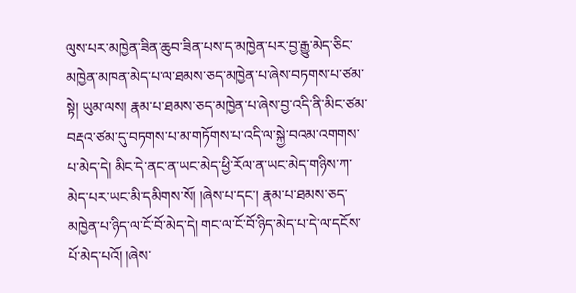ལུས་པར་མཁྱེན་ཟིན་ཆུབ་ཟིན་པས་ད་མཁྱེན་པར་བྱ་རྒྱུ་མེད་ཅིང་མཁྱེན་མཁན་མེད་པ་ལ་ཐམས་ཅད་མཁྱེན་པ་ཞེས་བཏགས་པ་ཙམ་སྟེ། ཡུམ་ལས། རྣམ་པ་ཐམས་ཅད་མཁྱེན་པ་ཞེས་བྱ་འདི་ནི་མིང་ཙམ་བརྡའ་ཙམ་དུ་བཏགས་པ་མ་གཏོགས་པ་འདི་ལ་སྐྱེ་བའམ་འགགས་པ་མེད་དེ། མིང་དེ་ནང་ན་ཡང་མེད་ཕྱི་རོལ་ན་ཡང་མེད་གཉིས་ཀ་མེད་པར་ཡང་མི་དམིགས་སོ། །ཞེས་པ་དང་། རྣམ་པ་ཐམས་ཅད་མཁྱེན་པ་ཉིད་ལ་ངོ་བོ་མེད་དེ། གང་ལ་ངོ་བོ་ཉིད་མེད་པ་དེ་ལ་དངོས་པོ་མེད་པའོ། །ཞེས་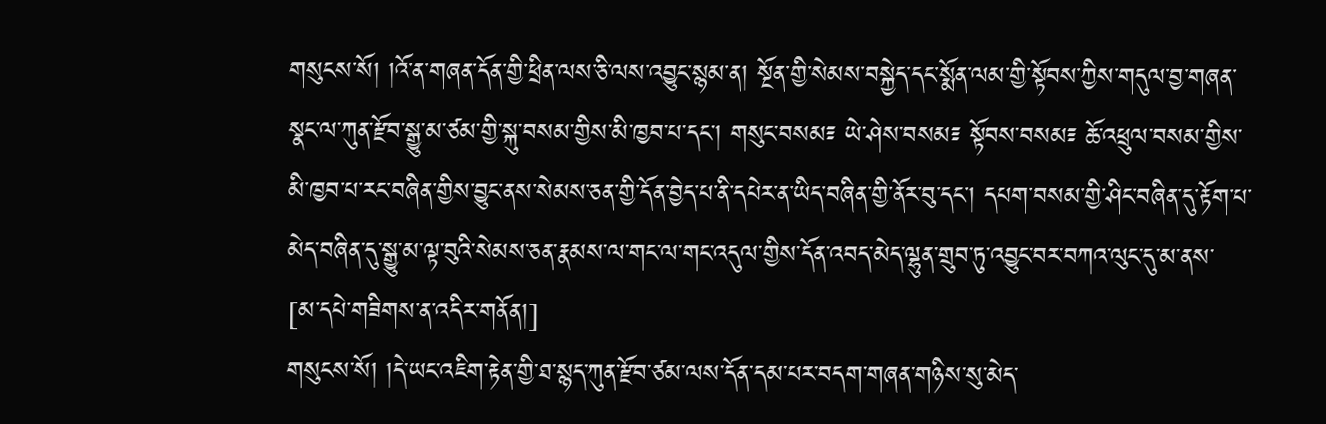གསུངས་སོ། །འོ་ན་གཞན་དོན་གྱི་ཕྲིན་ལས་ཅི་ལས་འབྱུང་སྙམ་ན། སྔོན་གྱི་སེམས་བསྐྱེད་དང་སྨོན་ལམ་གྱི་སྟོབས་ཀྱིས་གདུལ་བྱ་གཞན་སྣང་ལ་ཀུན་རྫོབ་སྒྱུ་མ་ཙམ་གྱི་སྐུ་བསམ་གྱིས་མི་ཁྱབ་པ་དང་། གསུང་བསམ༴ ཡེ་ཤེས་བསམ༴ སྟོབས་བསམ༴ ཆོ་འཕྲུལ་བསམ་གྱིས་མི་ཁྱབ་པ་རང་བཞིན་གྱིས་བྱུང་ནས་སེམས་ཅན་གྱི་དོན་བྱེད་པ་ནི་དཔེར་ན་ཡིད་བཞིན་གྱི་ནོར་བུ་དང་། དཔག་བསམ་གྱི་ཤིང་བཞིན་དུ་རྟོག་པ་མེད་བཞིན་དུ་སྒྱུ་མ་ལྟ་བུའི་སེམས་ཅན་རྣམས་ལ་གང་ལ་གང་འདུལ་གྱིས་དོན་འབད་མེད་ལྷུན་གྲུབ་ཏུ་འབྱུང་བར་བཀའ་ལུང་དུ་མ་ནས་
[མ་དཔེ་གཟིགས་ན་འདིར་གནོན།]
གསུངས་སོ། །དེ་ཡང་འཇིག་རྟེན་གྱི་ཐ་སྙད་ཀུན་རྫོབ་ཙམ་ལས་དོན་དམ་པར་བདག་གཞན་གཉིས་སུ་མེད་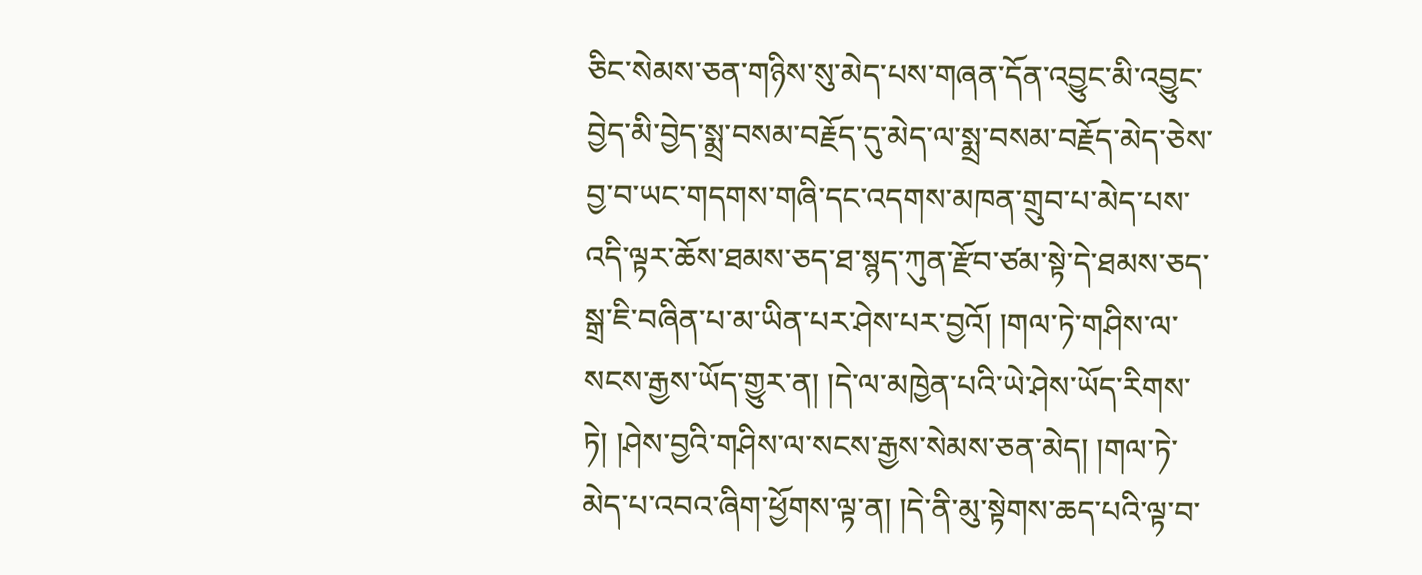ཅིང་སེམས་ཅན་གཉིས་སུ་མེད་པས་གཞན་དོན་འབྱུང་མི་འབྱུང་བྱེད་མི་བྱེད་སྨྲ་བསམ་བརྗོད་དུ་མེད་ལ་སྨྲ་བསམ་བརྗོད་མེད་ཅེས་བྱ་བ་ཡང་གདགས་གཞི་དང་འདགས་མཁན་གྲུབ་པ་མེད་པས་འདི་ལྟར་ཆོས་ཐམས་ཅད་ཐ་སྙད་ཀུན་རྫོབ་ཙམ་སྟེ་དེ་ཐམས་ཅད་སྒྲ་ཇི་བཞིན་པ་མ་ཡིན་པར་ཤེས་པར་བྱའོ། །གལ་ཏེ་གཤིས་ལ་སངས་རྒྱས་ཡོད་གྱུར་ན། །དེ་ལ་མཁྱེན་པའི་ཡེ་ཤེས་ཡོད་རིགས་ཏེ། །ཤེས་བྱའི་གཤིས་ལ་སངས་རྒྱས་སེམས་ཅན་མེད། །གལ་ཏེ་མེད་པ་འབའ་ཞིག་ཕྱོགས་ལྟ་ན། །དེ་ནི་མུ་སྟེགས་ཆད་པའི་ལྟ་བ་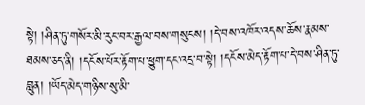སྟེ། །ཤིན་ཏུ་གསོར་མི་རུང་བར་རྒྱལ་བས་གསུངས། །དེ་བས་འཁོར་འདས་ཆོས་རྣམས་ཐམས་ཅད་ནི། །དངོས་པོར་རྟོག་པ་ཕྱུག་དང་འདྲ་བ་སྟེ། །དངོས་མེད་རྟོག་པ་དེ་བས་ཤིན་ཏུ་བླུན། །ཡོད་མེད་གཉིས་སུ་མི་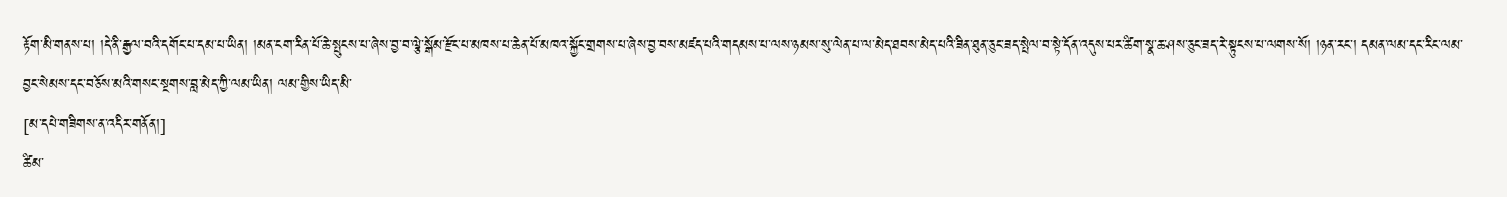རྟོག་མི་གནས་པ། །དེ་ནི་རྒྱལ་བའི་དགོང་པ་དམ་པ་ཡིན། །མན་ངག་རིན་པོ་ཆེ་སྤུངས་པ་ཞེས་བྱ་བ་ལྕེ་སྒོམ་རྫོང་པ་མཁས་པ་ཆེན་པོ་མཁའ་སྐྱོང་གྲགས་པ་ཞེས་བྱ་བས་མཛད་པའི་གདམས་པ་ལས་ཉམས་སུ་ལེན་པ་ལ་མེད་ཐབས་མེད་པའི་ཟིན་ཐུན་ཅུང་ཟད་སྤེལ་བ་སྟེ་དོན་འདུས་པར་ཚིག་སྣ་ཆ་ཤས་ཅུང་ཟད་རེ་སྟུངས་པ་ལགས་སོ། །ཉན་རང་། དམན་ལམ་དང་རིང་ལམ་བྱང་སེམས་དང་བཅོས་མའི་གསང་སྔགས་བླ་མེད་ཀྱི་ལམ་ཡིན། ལམ་གྱིས་ཡིད་མི་
[མ་དཔེ་གཟིགས་ན་འདིར་གནོན།]
ཚིམ་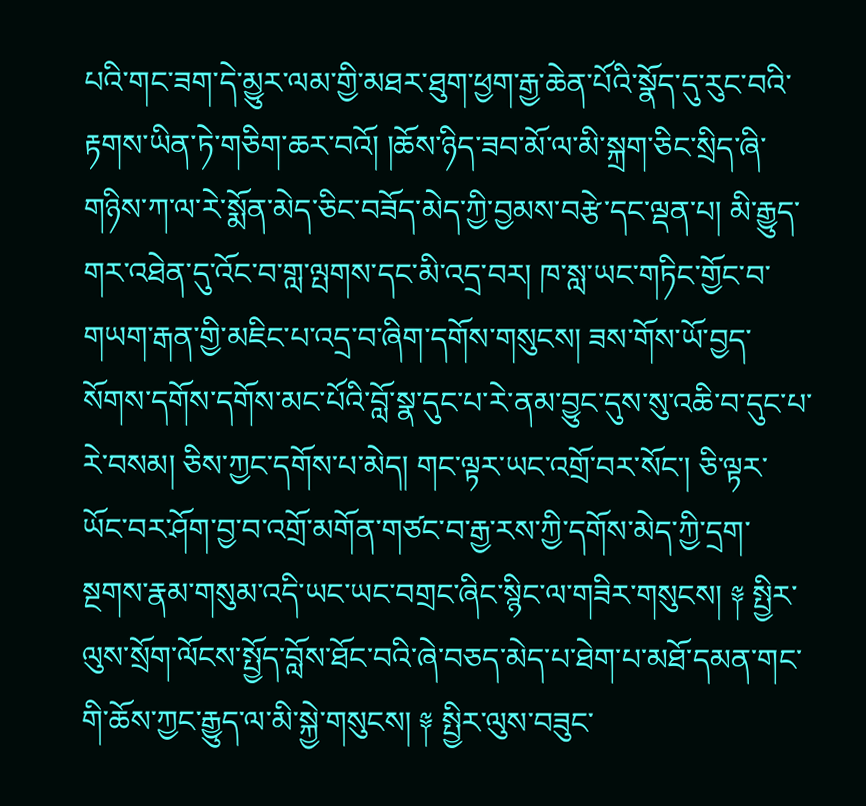པའི་གང་ཟག་དེ་མྱུར་ལམ་གྱི་མཐར་ཐུག་ཕྱག་རྒྱ་ཆེན་པོའི་སྣོད་དུ་རུང་བའི་རྟགས་ཡིན་ཏེ་གཅིག་ཆར་བའོ། །ཆོས་ཉིད་ཟབ་མོ་ལ་མི་སྐྲག་ཅིང་སྲིད་ཞི་གཉིས་ཀ་ལ་རེ་སྨོན་མེད་ཅིང་བཟོད་མེད་ཀྱི་བྱམས་བརྩེ་དང་ལྡན་པ། མི་རྒྱུད་གར་འཐེན་དུ་འོང་བ་གླ་ལྤགས་དང་མི་འདྲ་བར། ཁ་སླ་ཡང་གཏིང་གྱོང་བ་གཡག་རྒན་གྱི་མཇིང་པ་འདྲ་བ་ཞིག་དགོས་གསུངས། ཟས་གོས་ཡོ་བྱད་སོགས་དགོས་དགོས་མང་པོའི་བློ་སྣ་དུང་པ་རེ་ནམ་བྱུང་དུས་སུ་འཆི་བ་དུང་པ་རེ་བསམ། ཅིས་ཀྱང་དགོས་པ་མེད། གང་ལྟར་ཡང་འགྲོ་བར་སོང་། ཅི་ལྟར་ཡོང་བར་ཤོག་བྱ་བ་འགྲོ་མགོན་གཙང་བ་རྒྱ་རས་ཀྱི་དགོས་མེད་ཀྱི་དྲག་སྔགས་རྣམ་གསུམ་འདི་ཡང་ཡང་བགྲང་ཞིང་སྙིང་ལ་གཟིར་གསུངས། ༈ སྤྱིར་ལུས་སྲོག་ལོངས་སྤྱོད་བློས་ཐོང་བའི་ཞེ་བཅད་མེད་པ་ཐེག་པ་མཐོ་དམན་གང་གི་ཆོས་ཀྱང་རྒྱུད་ལ་མི་སྐྱེ་གསུངས། ༈ སྤྱིར་ལུས་བཟུང་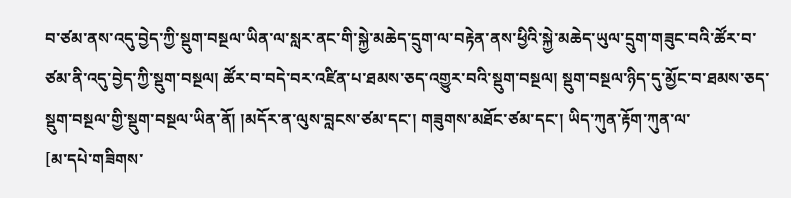བ་ཙམ་ནས་འདུ་བྱེད་ཀྱི་སྡུག་བསྔལ་ཡིན་ལ་སླར་ནང་གི་སྐྱེ་མཆེད་དྲུག་ལ་བརྟེན་ནས་ཕྱིའི་སྐྱེ་མཆེད་ཡུལ་དྲུག་གཟུང་བའི་ཚོར་བ་ཙམ་ནི་འདུ་བྱེད་ཀྱི་སྡུག་བསྔལ། ཚོར་བ་བདེ་བར་འཛིན་པ་ཐམས་ཅད་འགྱུར་བའི་སྡུག་བསྔལ། སྡུག་བསྔལ་ཉིད་དུ་མྱོང་བ་ཐམས་ཅད་སྡུག་བསྔལ་གྱི་སྡུག་བསྔལ་ཡིན་ནོ། །མདོར་ན་ལུས་བླངས་ཙམ་དང་། གཟུགས་མཐོང་ཙམ་དང་། ཡིད་ཀུན་རྟོག་ཀུན་ལ་
[མ་དཔེ་གཟིགས་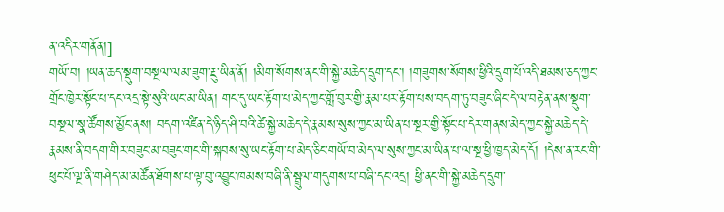ན་འདིར་གནོན།]
གཡོ་བ། །ཡན་ཆད་སྡུག་བསྔལ་ལམ་ཟུག་རྔུ་ཡིན་ནོ། །མིག་སོགས་ནང་གི་སྐྱེ་མཆེད་དྲུག་དང་། །གཟུགས་སོགས་ཕྱིའི་དྲུག་པོ་འདི་ཐམས་ཅད་ཀྱང་གྲོང་ཁྱེར་སྟོང་པ་དང་འདྲ་སྟེ་སུའི་ཡང་མ་ཡིན། གང་དུ་ཡང་རྟོག་པ་མེད་ཀྱང་གློ་བུར་གྱི་རྣམ་པར་རྟོག་པས་བདག་ཏུ་བཟུང་ཞིང་དེ་ལ་བརྟེན་ནས་སྡུག་བསྔལ་སྣ་ཚོགས་མྱོང་ནས། བདག་འཛིན་དེ་ཉིད་ཤི་བའི་ཚེ་སྐྱེ་མཆེད་དེ་རྣམས་སུས་ཀྱང་མ་ཡིན་པ་སྔར་གྱི་སྟོང་པ་དེར་གནས་མེད་ཀྱང་སྐྱེ་མཆེད་དེ་རྣམས་ནི་བདག་གིར་བཟུང་མ་བཟུང་གང་གི་སྐབས་སུ་ཡང་རྟོག་པ་མེད་ཅིང་གཡོ་བ་མེད་ལ་སུས་ཀྱང་མ་ཡིན་པ་ལ་སྔ་ཕྱི་ཁྱད་མེད་དོ། །དེས་ན་རང་གི་ཕུང་པོ་ལྔ་ནི་གཤེད་མ་མཚོན་ཐོགས་པ་ལྟ་བུ་འབྱུང་ཁམས་བཞི་ནི་སྦྲུལ་གདུགས་པ་བཞི་དང་འདྲ། ཕྱི་ནང་གི་སྐྱེ་མཆེད་དྲུག་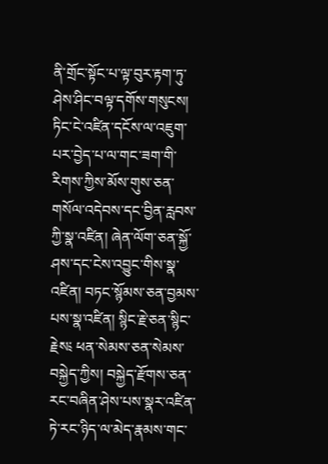ནི་གྲོང་སྟོང་པ་ལྟ་བུར་རྟག་ཏུ་ཤེས་ཤིང་བལྟ་དགོས་གསུངས། ཏིང་ངེ་འཛིན་དངོས་ལ་འཇུག་པར་བྱེད་པ་ལ་གང་ཟག་གི་རིགས་ཀྱིས་མོས་གུས་ཅན་གསོལ་འདེབས་དང་བྱིན་རླབས་ཀྱི་སྣ་འཛིན། ཞེན་ལོག་ཅན་སྐྱོ་ཤས་དང་ངེས་འབྱུང་གིས་སྣ་འཛིན། བཏང་སྙོམས་ཅན་བྱམས་པས་སྣ་འཛིན། སྙིང་རྗེ་ཅན་སྙིང་རྗེས༴ ཕན་སེམས་ཅན་སེམས་བསྐྱེད་ཀྱིས། བསྐྱེད་རྫོགས་ཅན་རང་བཞིན་ཤེས་པས་སྣར་འཛིན་ཏེ་རང་ཉིད་ལ་མེད་རྣམས་གང་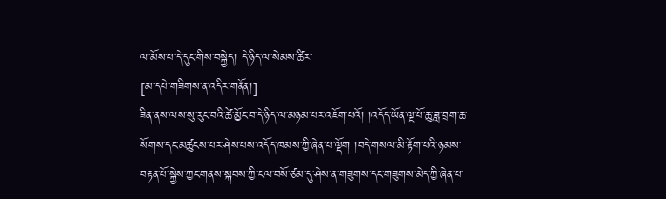ལ་མོས་པ་དེ་དུང་གིས་བསྐྱེད། དེ་ཉིད་ལ་སེམས་ཚིར་
[མ་དཔེ་གཟིགས་ན་འདིར་གནོན།]
ཟིན་ནས་ལས་སུ་རུང་བའི་ཚེ་མྱོང་བ་དེ་ཉིད་ལ་མཉམ་པར་འཇོག་པའོ། །འདོད་ཡོན་ལྔ་པོ་ཆུ་ཟླ་བྲག་ཆ་སོགས་དང་མཚུངས་པར་ཤེས་པས་འདོད་ཁམས་ཀྱི་ཞེན་པ་ལྡོག །བདེ་གསལ་མི་རྟོག་པའི་ཉམས་བརྟན་པོ་སྐྱེས་ཀྱང་གནས་སྐབས་ཀྱི་ངལ་བསོ་ཙམ་དུ་ཤེས་ན་གཟུགས་དང་གཟུགས་མེད་ཀྱི་ཞེན་པ་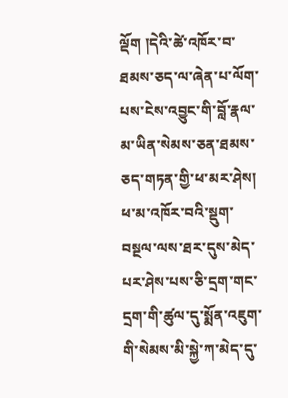ལྡོག །དེའི་ཚེ་འཁོར་བ་ཐམས་ཅད་ལ་ཞེན་པ་ལོག་པས་ངེས་འབྱུང་གི་བློ་རྣལ་མ་ཡིན་སེམས་ཅན་ཐམས་ཅད་གཏན་གྱི་ཕ་མར་ཤེས། ཕ་མ་འཁོར་བའི་སྡུག་བསྔལ་ལས་ཐར་དུས་མེད་པར་ཤེས་པས་ཅི་དྲག་གང་དྲག་གི་ཚུལ་དུ་སྨོན་འཇུག་གི་སེམས་མི་སྐྱེ་ཀ་མེད་དུ་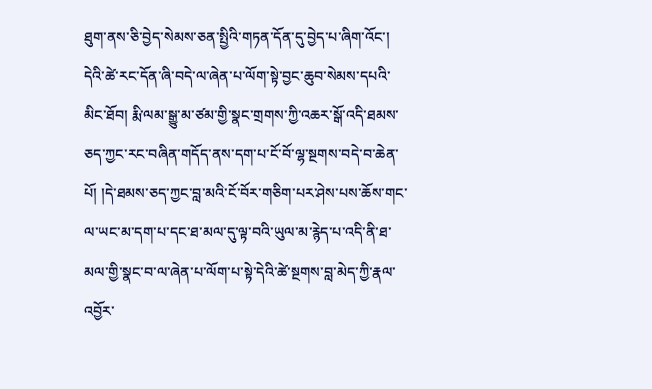ཐུག་ནས་ཅི་བྱེད་སེམས་ཅན་སྤྱིའི་གཏན་དོན་དུ་བྱེད་པ་ཞིག་འོང་། དེའི་ཚེ་རང་དོན་ཞི་བདེ་ལ་ཞེན་པ་ལོག་སྟེ་བྱང་ཆུབ་སེམས་དཔའི་མིང་ཐོབ། རྨི་ལམ་སྒྱུ་མ་ཙམ་གྱི་སྣང་གྲགས་ཀྱི་འཆར་སྒོ་འདི་ཐམས་ཅད་ཀྱང་རང་བཞིན་གདོད་ནས་དག་པ་ངོ་བོ་ལྷ་སྔགས་བདེ་བ་ཆེན་པོ། །དེ་ཐམས་ཅད་ཀྱང་བླ་མའི་ངོ་བོར་གཅིག་པར་ཤེས་པས་ཆོས་གང་ལ་ཡང་མ་དག་པ་དང་ཐ་མལ་དུ་ལྟ་བའི་ཡུལ་མ་རྙེད་པ་འདི་ནི་ཐ་མལ་གྱི་སྣང་བ་ལ་ཞེན་པ་ལོག་པ་སྟེ་དེའི་ཚེ་སྔགས་བླ་མེད་ཀྱི་རྣལ་འབྱོར་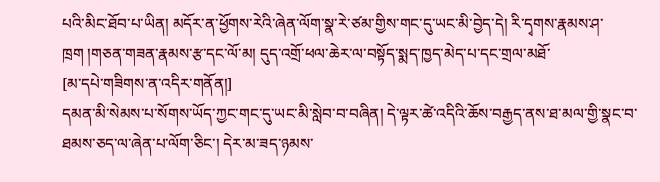པའི་མིང་ཐོབ་པ་ཡིན། མདོར་ན་ཕྱོགས་རེའི་ཞེན་ལོག་སྣ་རེ་ཙམ་གྱིས་གང་དུ་ཡང་མི་བྱེད་དེ། རི་དྭགས་རྣམས་ཤ་ཁྲག །གཅན་གཟན་རྣམས་རྩ་དང་ལོ་མ། དུད་འགྲོ་ཕལ་ཆེར་ལ་བསྟོད་སྨད་ཁྱད་མེད་པ་དང་གྲལ་མཐོ་
[མ་དཔེ་གཟིགས་ན་འདིར་གནོན།]
དམན་མི་སེམས་པ་སོགས་ཡོད་ཀྱང་གང་དུ་ཡང་མི་སླེབ་བ་བཞིན། དེ་ལྟར་ཚེ་འདིའི་ཆོས་བརྒྱད་ནས་ཐ་མལ་གྱི་སྣང་བ་ཐམས་ཅད་ལ་ཞེན་པ་ལོག་ཅིང་། དེར་མ་ཟད་ཉམས་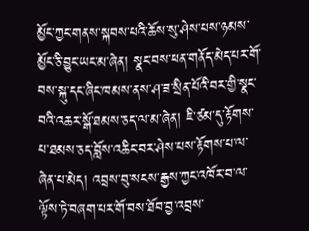མྱོང་ཀྱང་གནས་སྐབས་པའི་ཆོས་སུ་ཤེས་པས་ཉམས་མྱོང་ཅི་བྱུང་ཡང་མ་ཞེན། སྣང་བས་ཕན་གནོད་མེད་པར་གོ་བས་སྐུ་དང་ཞིང་ཁམས་ནས་ཤ་ཟ་སྲིན་པོའི་བར་གྱི་སྣང་བའི་འཆར་སྒོ་ཐམས་ཅད་ལ་མ་ཞེན། ཇི་ཙམ་དུ་རྟོགས་པ་ཐམས་ཅད་བློས་འཆིང་བར་ཤེས་པས་རྟོགས་པ་ལ་ཞེན་པ་མེད། འབྲས་བུ་སངས་རྒྱས་ཀྱང་འཁོར་བ་ལ་ལྟོས་ཏེ་བཞག་པར་གོ་བས་ཐོབ་བྱ་འབྲས་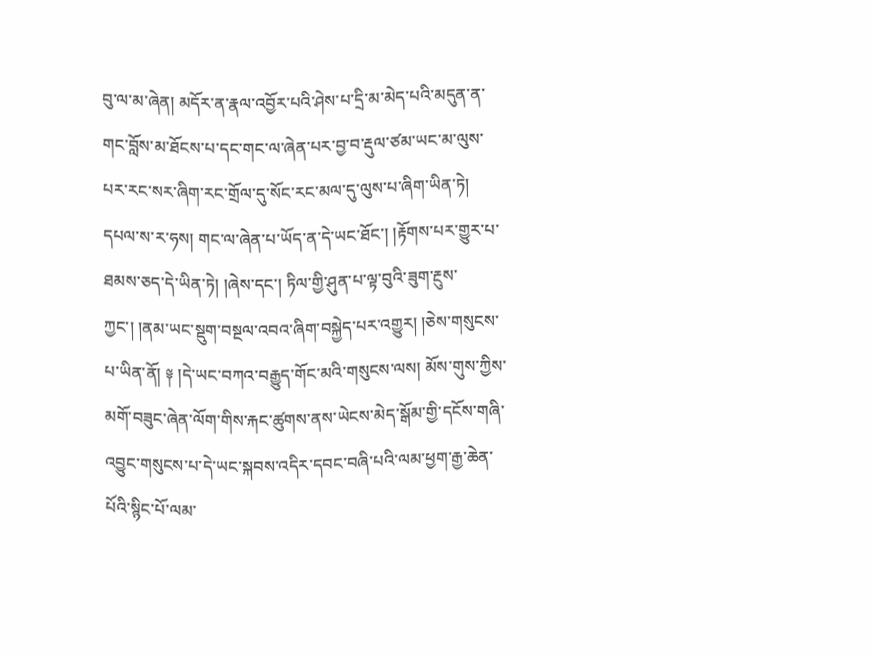བུ་ལ་མ་ཞེན། མདོར་ན་རྣལ་འབྱོར་པའི་ཤེས་པ་དྲི་མ་མེད་པའི་མདུན་ན་གང་བློས་མ་ཐོངས་པ་དང་གང་ལ་ཞེན་པར་བྱ་བ་རྡུལ་ཙམ་ཡང་མ་ལུས་པར་རང་སར་ཞིག་རང་གྲོལ་དུ་སོང་རང་མལ་དུ་ལུས་པ་ཞིག་ཡིན་ཏེ། དཔལ་ས་ར་ཧས། གང་ལ་ཞེན་པ་ཡོད་ན་དེ་ཡང་ཐོང་། །རྟོགས་པར་གྱུར་པ་ཐམས་ཅད་དེ་ཡིན་ཏེ། །ཞེས་དང་། ཏིལ་གྱི་ཤུན་པ་ལྟ་བུའི་ཟུག་རྔུས་ཀྱང་། །ནམ་ཡང་སྡུག་བསྔལ་འབའ་ཞིག་བསྐྱེད་པར་འགྱུར། །ཅེས་གསུངས་པ་ཡིན་ནོ། ༈ །དེ་ཡང་བཀའ་བརྒྱུད་གོང་མའི་གསུངས་ལས། མོས་གུས་ཀྱིས་མགོ་བཟུང་ཞེན་ལོག་གིས་རྐང་ཚུགས་ནས་ཡེངས་མེད་སྒོམ་གྱི་དངོས་གཞི་འབྱུང་གསུངས་པ་དེ་ཡང་སྐབས་འདིར་དབང་བཞི་པའི་ལམ་ཕྱག་རྒྱ་ཆེན་པོའི་སྙིང་པོ་ལམ་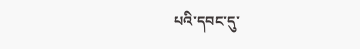པའི་དབང་དུ་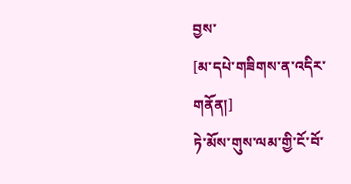བྱས་
[མ་དཔེ་གཟིགས་ན་འདིར་གནོན།]
ཏེ་མོས་གུས་ལམ་གྱི་ངོ་བོ་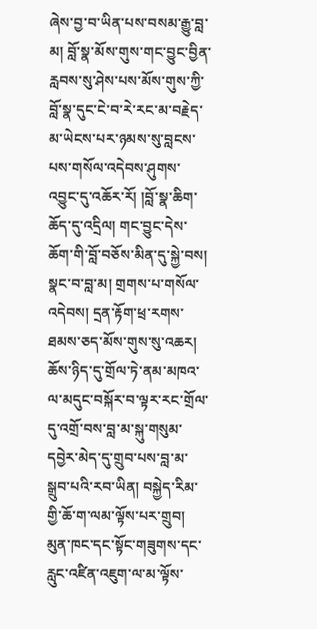ཞེས་བྱ་བ་ཡིན་པས་བསམ་རྒྱུ་བླ་མ། བློ་སྣ་མོས་གུས་གང་བྱུང་བྱིན་རླབས་སུ་ཤེས་པས་མོས་གུས་ཀྱི་བློ་སྣ་དུང་ངེ་བ་རེ་རང་མ་བརྗེད་མ་ཡེངས་པར་ཉམས་སུ་བླངས་པས་གསོལ་འདེབས་ཤུགས་འབྱུང་དུ་འཆོར་རོ། །བློ་སྣ་ཆིག་ཆོད་དུ་འདྲིལ། གང་བྱུང་དེས་ཆོག་གི་བློ་བཅོས་མིན་དུ་སྐྱེ་བས། སྣང་བ་བླ་མ། གྲགས་པ་གསོལ་འདེབས། དྲན་རྟོག་ཕྲ་རགས་ཐམས་ཅད་མོས་གུས་སུ་འཆར། ཆོས་ཉིད་དུ་གྲོལ་ཏེ་ནམ་མཁའ་ལ་མདུང་བསྐོར་བ་ལྟར་རང་གྲོལ་དུ་འགྲོ་བས་བླ་མ་སྐུ་གསུམ་དབྱེར་མེད་དུ་གྲུབ་པས་བླ་མ་སྒྲུབ་པའི་རབ་ཡིན། བསྐྱེད་རིམ་གྱི་ཆོ་ག་ལམ་ལྟོས་པར་གྲུབ། མུན་ཁང་དང་སྟོང་གཟུགས་དང་རླུང་འཛིན་འཇུག་ལ་མ་ལྟོས་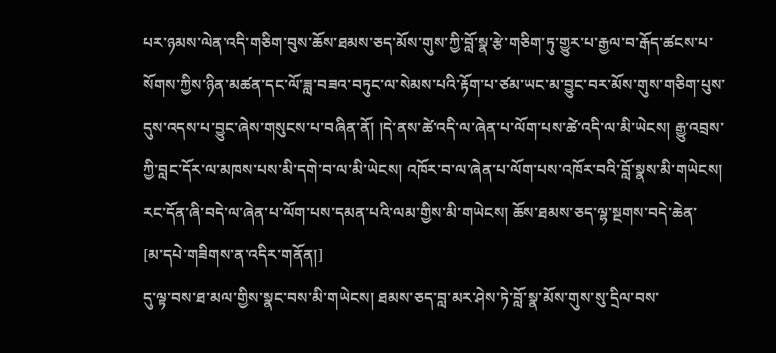པར་ཉམས་ལེན་འདི་གཅིག་བུས་ཆོས་ཐམས་ཅད་མོས་གུས་ཀྱི་བློ་སྣ་རྩེ་གཅིག་ཏུ་གྱུར་པ་རྒྱལ་བ་རྒོད་ཚངས་པ་སོགས་ཀྱིས་ཉིན་མཚན་དང་ལོ་ཟླ་བཟའ་བཏུང་ལ་སེམས་པའི་རྟོག་པ་ཙམ་ཡང་མ་བྱུང་བར་མོས་གུས་གཅིག་པུས་དུས་འདས་པ་བྱུང་ཞེས་གསུངས་པ་བཞིན་ནོ། །དེ་ནས་ཚེ་འདི་ལ་ཞེན་པ་ལོག་པས་ཚེ་འདི་ལ་མི་ཡེངས། རྒྱུ་འབྲས་ཀྱི་བླང་དོར་ལ་མཁས་པས་མི་དགེ་བ་ལ་མི་ཡེངས། འཁོར་བ་ལ་ཞེན་པ་ལོག་པས་འཁོར་བའི་བློ་སྣས་མི་གཡེངས། རང་དོན་ཞི་བདེ་ལ་ཞེན་པ་ལོག་པས་དམན་པའི་ལམ་གྱིས་མི་གཡེངས། ཆོས་ཐམས་ཅད་ལྷ་སྔགས་བདེ་ཆེན་
[མ་དཔེ་གཟིགས་ན་འདིར་གནོན།]
དུ་ལྟ་བས་ཐ་མལ་གྱིས་སྣང་བས་མི་གཡེངས། ཐམས་ཅད་བླ་མར་ཤེས་ཏེ་བློ་སྣ་མོས་གུས་སུ་དྲིལ་བས་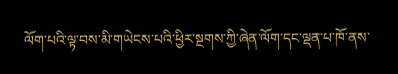ལོག་པའི་ལྟ་བས་མི་གཡེངས་པའི་ཕྱིར་སྔགས་ཀྱི་ཞེན་ལོག་དང་ལྡན་པ་ཁོ་ནས་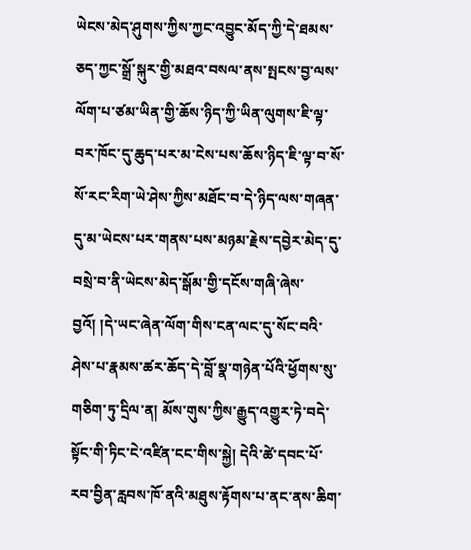ཡེངས་མེད་ཤུགས་ཀྱིས་ཀྱང་འབྱུང་མོད་ཀྱི་དེ་ཐམས་ཅད་ཀྱང་སྒྲོ་སྐུར་གྱི་མཐའ་བསལ་ནས་སྤངས་བྱ་ལས་ལོག་པ་ཙམ་ཡིན་གྱི་ཆོས་ཉིད་ཀྱི་ཡིན་ལུགས་ཇི་ལྟ་བར་ཁོང་དུ་ཆུད་པར་མ་ངེས་པས་ཆོས་ཉིད་ཇི་ལྟ་བ་སོ་སོ་རང་རིག་ཡེ་ཤེས་ཀྱིས་མཐོང་བ་དེ་ཉིད་ལས་གཞན་དུ་མ་ཡེངས་པར་གནས་པས་མཉམ་རྗེས་དབྱེར་མེད་དུ་བསྲེ་བ་ནི་ཡེངས་མེད་སྒོམ་གྱི་དངོས་གཞི་ཞེས་བྱའོ། །དེ་ཡང་ཞེན་ལོག་གིས་ངན་ལང་དུ་སོང་བའི་ཤེས་པ་རྣམས་ཚར་ཆོད་དེ་བློ་སྣ་གཉེན་པོའི་ཕྱོགས་སུ་གཅིག་ཏུ་དྲིལ་ན། མོས་གུས་ཀྱིས་རྒྱུད་འགྱུར་ཏེ་བདེ་སྟོང་གི་ཏིང་ངེ་འཛིན་ངང་གིས་སྐྱེ། དེའི་ཚེ་དབང་པོ་རབ་བྱིན་རླབས་ཁོ་ནའི་མཐུས་རྟོགས་པ་ནང་ནས་ཆིག་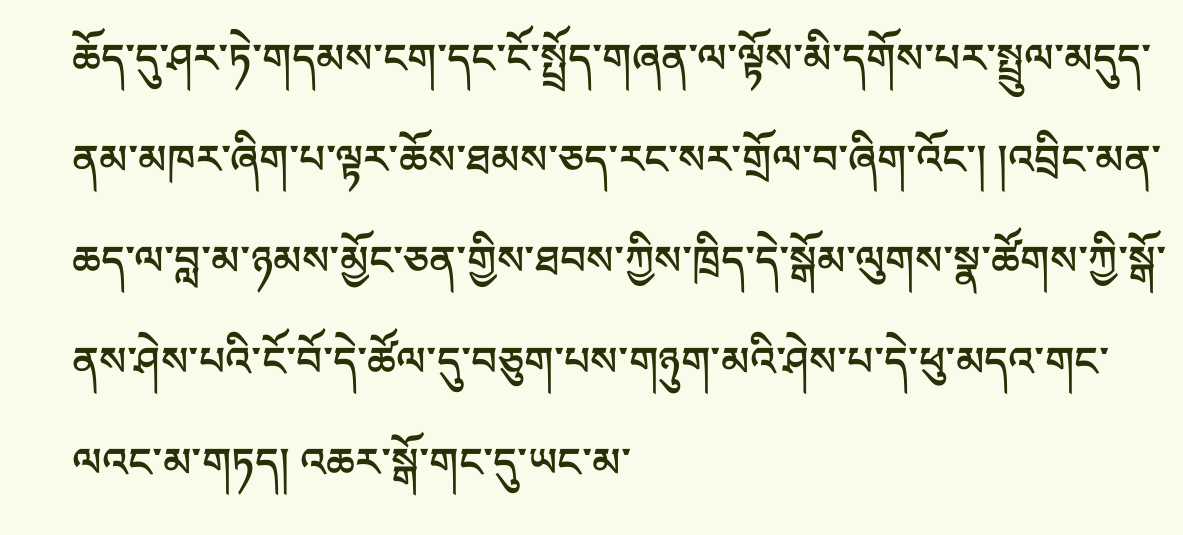ཆོད་དུ་ཤར་ཏེ་གདམས་ངག་དང་ངོ་སྤྲོད་གཞན་ལ་ལྟོས་མི་དགོས་པར་སྤྲུལ་མདུད་ནམ་མཁར་ཞིག་པ་ལྟར་ཆོས་ཐམས་ཅད་རང་སར་གྲོལ་བ་ཞིག་འོང་། །འབྲིང་མན་ཆད་ལ་བླ་མ་ཉམས་མྱོང་ཅན་གྱིས་ཐབས་ཀྱིས་ཁྲིད་དེ་སྒོམ་ལུགས་སྣ་ཚོགས་ཀྱི་སྒོ་ནས་ཤེས་པའི་ངོ་བོ་དེ་ཚོལ་དུ་བཅུག་པས་གཉུག་མའི་ཤེས་པ་དེ་ཕུ་མདའ་གང་ལའང་མ་གཏད། འཆར་སྒོ་གང་དུ་ཡང་མ་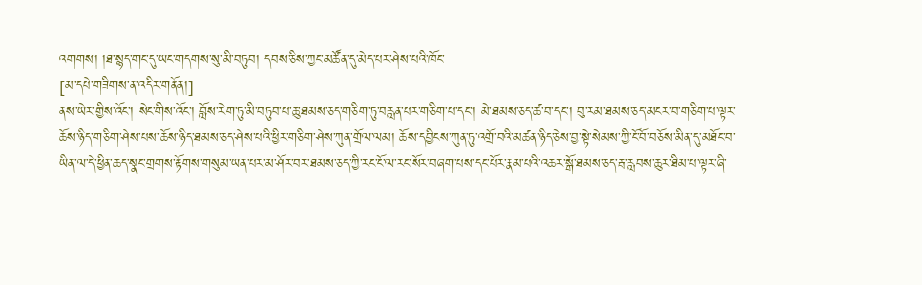འགགས། །ཐ་སྙད་གང་དུ་ཡང་གདགས་སུ་མི་བཏུབ། དབས་ཅིས་ཀྱང་མཚོན་དུ་མེད་པར་ཤེས་པའི་ཁོང་
[མ་དཔེ་གཟིགས་ན་འདིར་གནོན།]
ནས་ཡེར་གྱིས་འོང་། སེང་གིས་འོང་། བློས་རེག་ཏུ་མི་བཏུབ་པ་ཆུ་ཐམས་ཅད་གཅིག་ཏུ་བརླན་པར་གཅིག་པ་དང་། མེ་ཐམས་ཅད་ཚ་བ་དང་། བུ་རམ་ཐམས་ཅད་མངར་བ་གཅིག་པ་ལྟར་ཆོས་ཉིད་གཅིག་ཤེས་པས་ཆོས་ཉིད་ཐམས་ཅད་ཤེས་པའི་ཕྱིར་གཅིག་ཤེས་ཀུན་གྲོལ་ལམ། ཆོས་དབྱིངས་ཀུན་ཏུ་འགྲོ་བའི་མཚན་ཉིད་ཅེས་བྱ་སྟེ་སེམས་ཀྱི་ངོ་བོ་བཅོས་མིན་དུ་མཐོང་བ་ཡིན་ལ་དེ་ཕྱིན་ཆད་སྣང་གྲགས་རྟོགས་གསུམ་ཡན་པར་མ་ཤོར་བར་ཐམས་ཅད་ཀྱི་རང་ངོ་ལ་རང་སོར་བཞག་པས་དང་པོར་རྣམ་པའི་འཆར་སྒོ་ཐམས་ཅད་རྦ་རླབས་ཆུར་ཐིམ་པ་ལྟར་ཞི་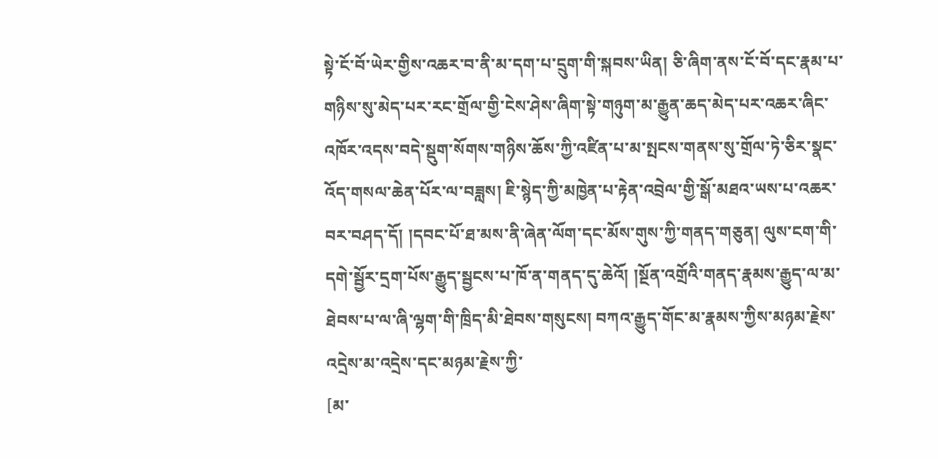སྟེ་ངོ་བོ་ཡེར་གྱིས་འཆར་བ་ནི་མ་དག་པ་དྲུག་གི་སྐབས་ཡིན། ཅི་ཞིག་ནས་ངོ་བོ་དང་རྣམ་པ་གཉིས་སུ་མེད་པར་རང་གྲོལ་གྱི་ངེས་ཤེས་ཞིག་སྟེ་གཉུག་མ་རྒྱུན་ཆད་མེད་པར་འཆར་ཞིང་འཁོར་འདས་བདེ་སྡུག་སོགས་གཉིས་ཆོས་ཀྱི་འཛིན་པ་མ་སྤངས་གནས་སུ་གྲོལ་ཏེ་ཅིར་སྣང་འོད་གསལ་ཆེན་པོར་ལ་བཟླས། ཇི་སྙེད་ཀྱི་མཁྱེན་པ་རྟེན་འབྲེལ་གྱི་སྒོ་མཐའ་ཡས་པ་འཆར་བར་བཤད་དོ། །དབང་པོ་ཐ་མས་ནི་ཞེན་ལོག་དང་མོས་གུས་ཀྱི་གནད་གཅུན། ལུས་ངག་གི་དགེ་སྦྱོར་དྲག་པོས་རྒྱུད་སྦྱངས་པ་ཁོ་ན་གནད་དུ་ཆེའོ། །སྔོན་འགྲོའི་གནད་རྣམས་རྒྱུད་ལ་མ་ཐེབས་པ་ལ་ཞི་ལྷག་གི་ཁྲིད་མི་ཐེབས་གསུངས། བཀའ་རྒྱུད་གོང་མ་རྣམས་ཀྱིས་མཉམ་རྗེས་འདྲེས་མ་འདྲེས་དང་མཉམ་རྗེས་ཀྱི་
[མ་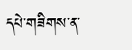དཔེ་གཟིགས་ན་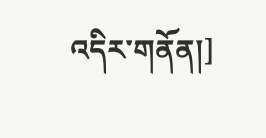འདིར་གནོན།]